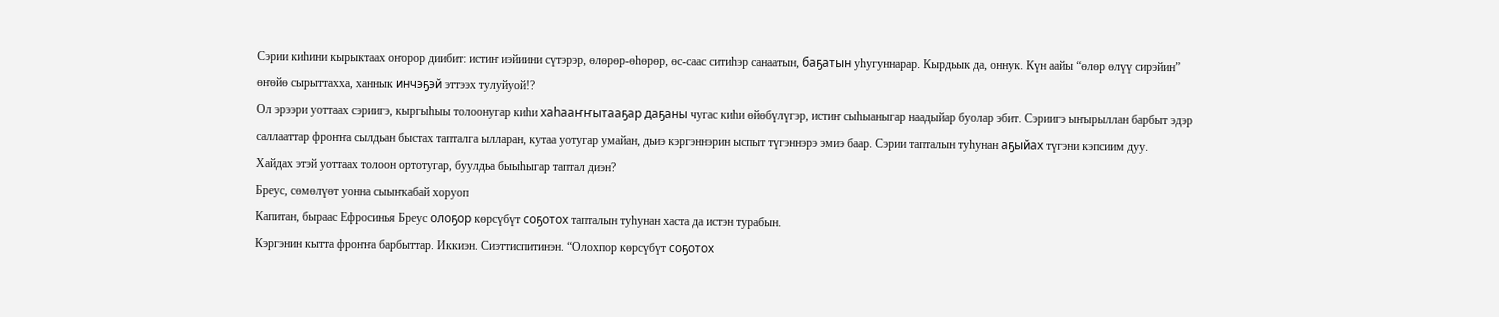Сэрии киһини кырыктаах оҥорор диибит: истиҥ иэйиини сүтэрэр, өлөрөр-өһөрөр, өс-саас ситиһэр санаатын, баҕатын уһугуннарар. Кырдьык да, оннук. Күн аайы “өлөр өлүү сирэйин” өҥөйө сырыттахха, ханнык инчэҕэй эттээх тулуйуой!?
Ол эрээри уоттаах сэриигэ, кыргыһыы толоонугар киһи хаһааҥҥытааҕар даҕаны чугас киһи өйөбүлүгэр, истиҥ сыһыаныгар наадыйар буолар эбит. Сэриигэ ыҥырыллан барбыт эдэр саллааттар фроҥҥа сылдьан быстах тапталга ылларан, кутаа уотугар умайан, дьиэ кэргэннэрин ыспыт түгэннэрэ эмиэ баар. Сэрии тапталын туһунан аҕыйах түгэни кэпсиим дуу.
Хайдах этэй уоттаах толоон ортотугар, буулдьа быыһыгар таптал диэн?
Бреус, сөмөлүөт уонна сыыҥкабай хоруоп
Капитан, быраас Ефросинья Бреус олоҕор көрсүбүт соҕотох тапталын туһунан хаста да истэн турабын.
Кэргэнин кытта фроҥҥа барбыттар. Иккиэн. Сиэттиспитинэн. “Олохпор көрсүбүт соҕотох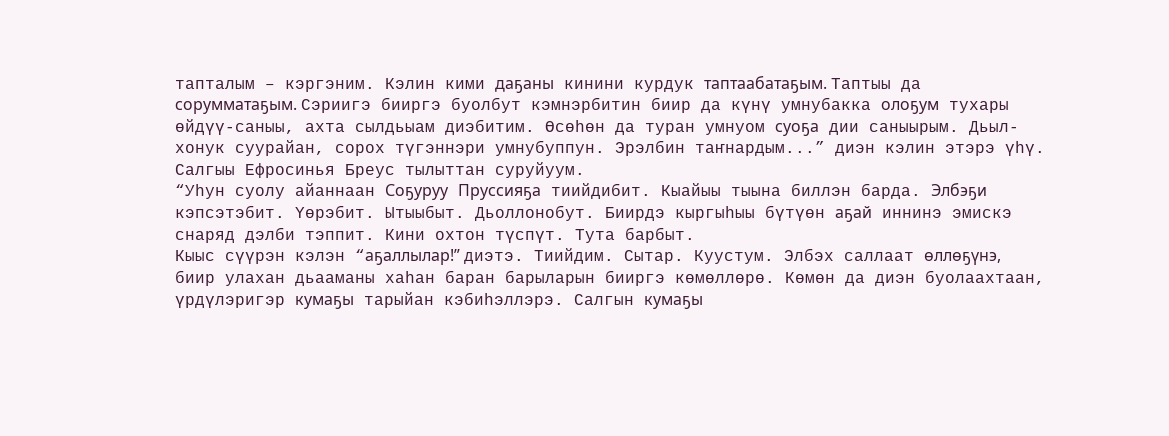тапталым – кэргэним. Кэлин кими даҕаны кинини курдук таптаабатаҕым. Таптыы да сорумматаҕым. Сэриигэ бииргэ буолбут кэмнэрбитин биир да күнү умнубакка олоҕум тухары өйдүү-саныы, ахта сылдьыам диэбитим. Өсөһөн да туран умнуом суоҕа дии саныырым. Дьыл-хонук суурайан, сорох түгэннэри умнубуппун. Эрэлбин таҥнардым...” диэн кэлин этэрэ үһү. Салгыы Ефросинья Бреус тылыттан суруйуум.
“Уһун суолу айаннаан Соҕуруу Пруссияҕа тиийдибит. Кыайыы тыына биллэн барда. Элбэҕи кэпсэтэбит. Үөрэбит. Ытыыбыт. Дьоллонобут. Биирдэ кыргыһыы бүтүөн аҕай иннинэ эмискэ снаряд дэлби тэппит. Кини охтон түспүт. Тута барбыт.
Кыыс сүүрэн кэлэн “аҕаллылар!” диэтэ. Тиийдим. Сытар. Куустум. Элбэх саллаат өллөҕүнэ, биир улахан дьааманы хаһан баран барыларын бииргэ көмөллөрө. Көмөн да диэн буолаахтаан, үрдүлэригэр кумаҕы тарыйан кэбиһэллэрэ. Салгын кумаҕы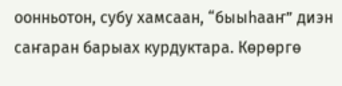оонньотон, субу хамсаан, “быыһааҥ” диэн саҥаран барыах курдуктара. Көрөргө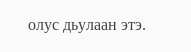олус дьулаан этэ.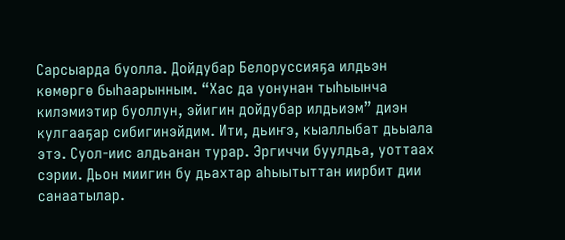Сарсыарда буолла. Дойдубар Белоруссияҕа илдьэн көмөргө быһаарынным. “Хас да уонунан тыһыынча килэмиэтир буоллун, эйигин дойдубар илдьиэм” диэн кулгааҕар сибигинэйдим. Ити, дьиҥэ, кыаллыбат дьыала этэ. Суол-иис алдьанан турар. Эргиччи буулдьа, уоттаах сэрии. Дьон миигин бу дьахтар аһыытыттан иирбит дии санаатылар.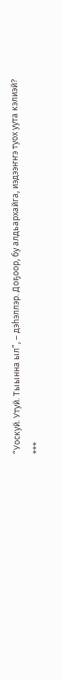“Уоскуй. Утуй. Тыынна ыл”, – дэһэллэр. Доҕоор, бу алдьархайга, иэдээҥҥэ туох уута кэлиэй?
***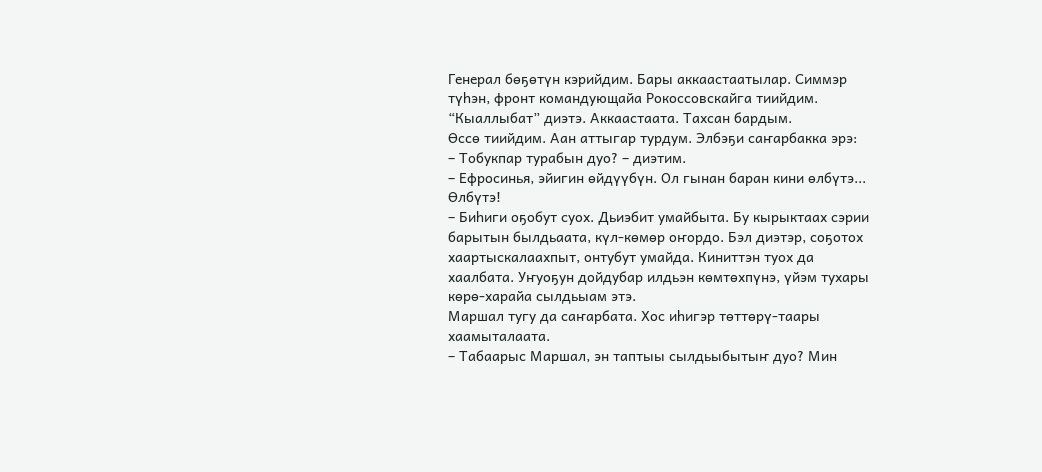Генерал бөҕөтүн кэрийдим. Бары аккаастаатылар. Симмэр түһэн, фронт командующайа Рокоссовскайга тиийдим. “Кыаллыбат” диэтэ. Аккаастаата. Тахсан бардым.
Өссө тиийдим. Аан аттыгар турдум. Элбэҕи саҥарбакка эрэ:
– Тобукпар турабын дуо? – диэтим.
– Ефросинья, эйигин өйдүүбүн. Ол гынан баран кини өлбүтэ... Өлбүтэ!
– Биһиги оҕобут суох. Дьиэбит умайбыта. Бу кырыктаах сэрии барытын былдьаата, күл-көмөр оҥордо. Бэл диэтэр, соҕотох хаартыскалаахпыт, онтубут умайда. Киниттэн туох да хаалбата. Уҥуоҕун дойдубар илдьэн көмтөхпүнэ, үйэм тухары көрө-харайа сылдьыам этэ.
Маршал тугу да саҥарбата. Хос иһигэр төттөрү-таары хаамыталаата.
– Табаарыс Маршал, эн таптыы сылдьыбытыҥ дуо? Мин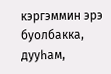кэргэммин эрэ буолбакка, дууһам,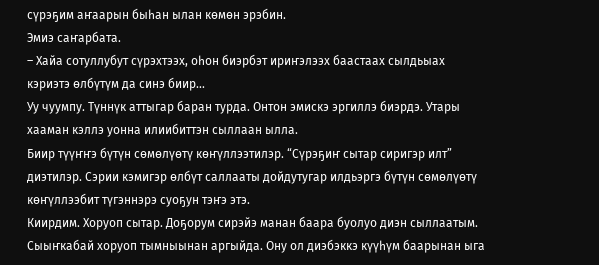сүрэҕим аҥаарын быһан ылан көмөн эрэбин.
Эмиэ саҥарбата.
– Хайа сотуллубут сүрэхтээх, оһон биэрбэт ириҥэлээх баастаах сылдьыах кэриэтэ өлбүтүм да синэ биир...
Уу чуумпу. Түннүк аттыгар баран турда. Онтон эмискэ эргиллэ биэрдэ. Утары хааман кэллэ уонна илиибиттэн сыллаан ылла.
Биир түүҥҥэ бүтүн сөмөлүөтү көҥүллээтилэр. “Сүрэҕиҥ сытар сиригэр илт” диэтилэр. Сэрии кэмигэр өлбүт саллааты дойдутугар илдьэргэ бүтүн сөмөлүөтү көҥүллээбит түгэннэрэ суоҕун тэҥэ этэ.
Киирдим. Хоруоп сытар. Доҕорум сирэйэ манан баара буолуо диэн сыллаатым. Сыыҥкабай хоруоп тымныынан аргыйда. Ону ол диэбэккэ күүһүм баарынан ыга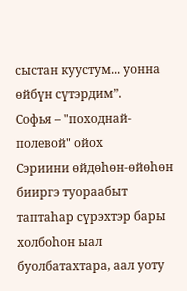сыстан куустум... уонна өйбүн сүтэрдим”.
Софья – "походнай-полевой" ойох
Сэриини өйдөһөн-өйөһөн бииргэ туораабыт таптаһар сүрэхтэр бары холбоһон ыал буолбатахтара, аал уоту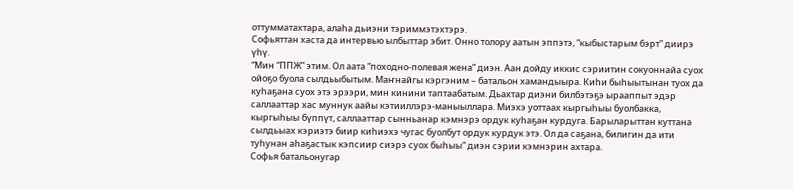оттумматахтара, алаһа дьиэни тэриммэтэхтэрэ.
Софьяттан хаста да интервью ылбыттар эбит. Онно толору аатын эппэтэ, “кыбыстарым бэрт” диирэ үһү.
“Мин “ППЖ” этим. Ол аата “походно-полевая жена” диэн. Аан дойду иккис сэриитин сокуоннайа суох ойоҕо буола сылдьыбытым. Маҥнайгы кэргэним – батальон хамандыыра. Киһи быһыытынан туох да куһаҕана суох этэ эрээри, мин кинини таптаабатым. Дьахтар диэни билбэтэҕэ ырааппыт эдэр саллааттар хас муннук аайы кэтииллэрэ-маныыллара. Миэхэ уоттаах кыргыһыы буолбакка, кыргыһыы бүппүт, саллааттар сынньанар кэмнэрэ ордук куһаҕан курдуга. Барыларыттан куттана сылдьыах кэриэтэ биир киһиэхэ чугас буолбут ордук курдук этэ. Ол да саҕана, билигин да ити туһунан аһаҕастык кэпсиир сиэрэ суох быһыы” диэн сэрии кэмнэрин ахтара.
Софья батальонугар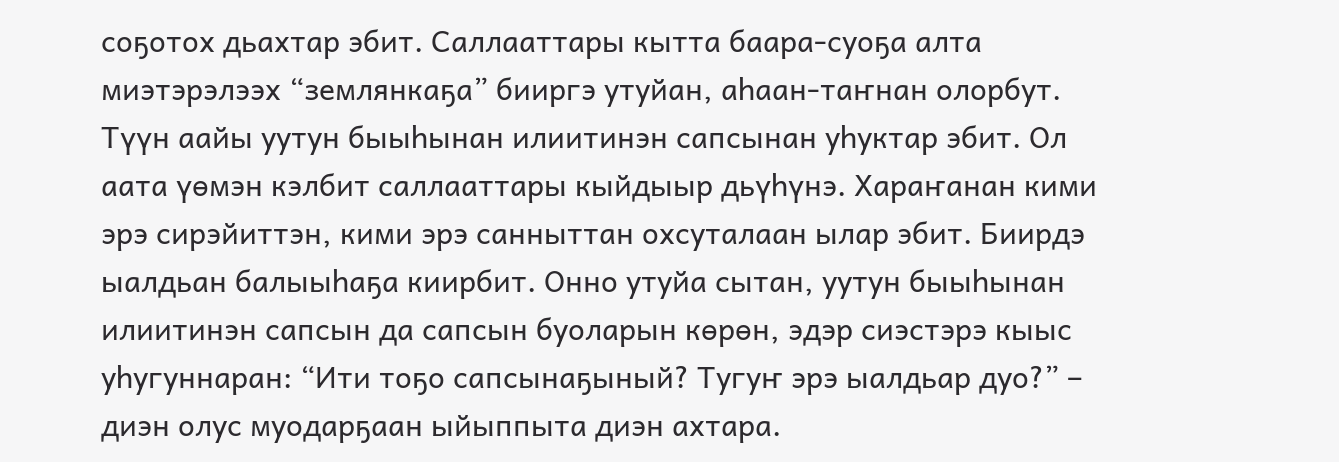соҕотох дьахтар эбит. Саллааттары кытта баара-суоҕа алта миэтэрэлээх “землянкаҕа” бииргэ утуйан, аһаан-таҥнан олорбут. Түүн аайы уутун быыһынан илиитинэн сапсынан уһуктар эбит. Ол аата үөмэн кэлбит саллааттары кыйдыыр дьүһүнэ. Хараҥанан кими эрэ сирэйиттэн, кими эрэ санныттан охсуталаан ылар эбит. Биирдэ ыалдьан балыыһаҕа киирбит. Онно утуйа сытан, уутун быыһынан илиитинэн сапсын да сапсын буоларын көрөн, эдэр сиэстэрэ кыыс уһугуннаран: “Ити тоҕо сапсынаҕыный? Тугуҥ эрэ ыалдьар дуо?” – диэн олус муодарҕаан ыйыппыта диэн ахтара.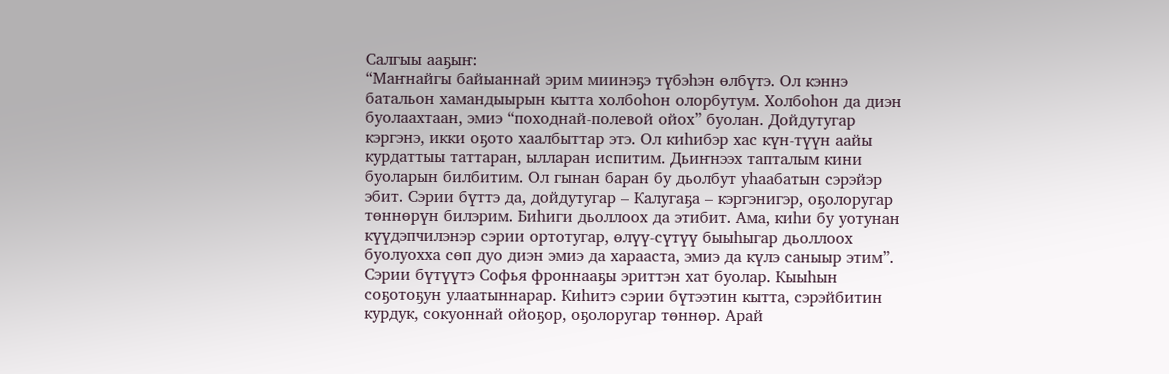Салгыы ааҕыҥ:
“Маҥнайгы байыаннай эрим миинэҕэ түбэһэн өлбүтэ. Ол кэннэ батальон хамандыырын кытта холбоһон олорбутум. Холбоһон да диэн буолаахтаан, эмиэ “походнай-полевой ойох” буолан. Дойдутугар кэргэнэ, икки оҕото хаалбыттар этэ. Ол киһибэр хас күн-түүн аайы курдаттыы таттаран, ылларан испитим. Дьиҥнээх тапталым кини буоларын билбитим. Ол гынан баран бу дьолбут уһаабатын сэрэйэр эбит. Сэрии бүттэ да, дойдутугар – Калугаҕа – кэргэнигэр, оҕолоругар төннөрүн билэрим. Биһиги дьоллоох да этибит. Ама, киһи бу уотунан күүдэпчилэнэр сэрии ортотугар, өлүү-сүтүү быыһыгар дьоллоох буолуохха сөп дуо диэн эмиэ да харааста, эмиэ да күлэ саныыр этим”.
Сэрии бүтүүтэ Софья фроннааҕы эриттэн хат буолар. Кыыһын соҕотоҕун улаатыннарар. Киһитэ сэрии бүтээтин кытта, сэрэйбитин курдук, сокуоннай ойоҕор, оҕолоругар төннөр. Арай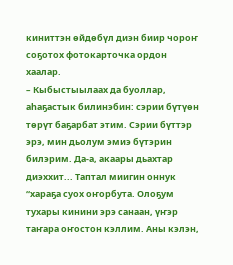киниттэн өйдөбүл диэн биир чороҥ соҕотох фотокарточка ордон хаалар.
– Кыбыстыылаах да буоллар, аһаҕастык билинэбин: сэрии бүтүөн төрүт баҕарбат этим. Сэрии бүттэр эрэ, мин дьолум эмиэ бүтэрин билэрим. Да-а, акаары дьахтар диэххит... Таптал миигин оннук “хараҕа суох оҥорбута. Олоҕум тухары кинини эрэ санаан, үҥэр таҥара оҥостон кэллим. Аны кэлэн,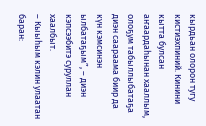кырдьан олорон тугу кистиэхпиний. Кинини кытта булсан аҥаардаһынан хааллым, олоҕум табыллыбатаҕа диэн саараама биир да күн кэмсинэн ылбатаҕым”, – диэн кэпсээбитэ суруллан хаалбыт.
– Кыыһым кэлин улаатан баран: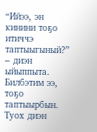“Ийээ, эн кинини тоҕо итиччэ таптыыгыный?” – диэн ыйыппыта. Билбэтим ээ, тоҕо таптыырбын. Туох диэн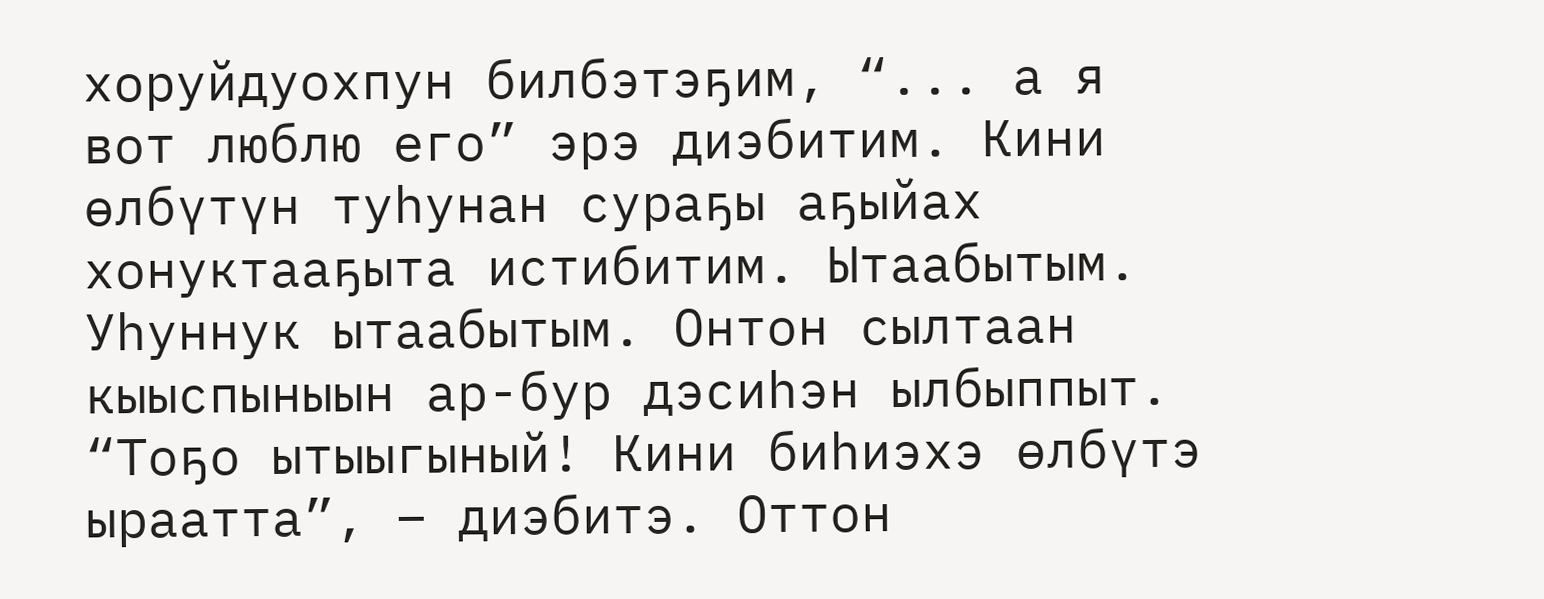хоруйдуохпун билбэтэҕим, “... а я вот люблю его” эрэ диэбитим. Кини өлбүтүн туһунан сураҕы аҕыйах хонуктааҕыта истибитим. Ытаабытым. Уһуннук ытаабытым. Онтон сылтаан кыыспыныын ар-бур дэсиһэн ылбыппыт. “Тоҕо ытыыгыный! Кини биһиэхэ өлбүтэ ыраатта”, – диэбитэ. Оттон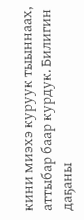кини миэхэ куруук тыыннаах, аттыбар баар курдук. Билигин даҕаны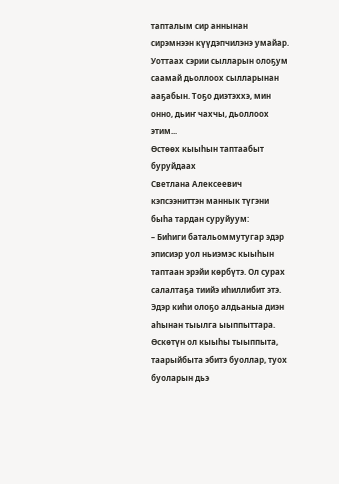тапталым сир аннынан сирэмнээн күүдэпчилэнэ умайар. Уоттаах сэрии сылларын олоҕум саамай дьоллоох сылларынан ааҕабын. Тоҕо диэтэххэ, мин онно, дьиҥ чахчы, дьоллоох этим...
Өстөөх кыыһын таптаабыт буруйдаах
Светлана Алексеевич кэпсээниттэн маннык түгэни быһа тардан суруйуум:
– Биһиги батальоммутугар эдэр эписиэр уол ньиэмэс кыыһын таптаан эрэйи көрбүтэ. Ол сурах салалтаҕа тиийэ иһиллибит этэ. Эдэр киһи олоҕо алдьаныа диэн аһынан тыылга ыыппыттара. Өскөтүн ол кыыһы тыыппыта, таарыйбыта эбитэ буоллар, туох буоларын дьэ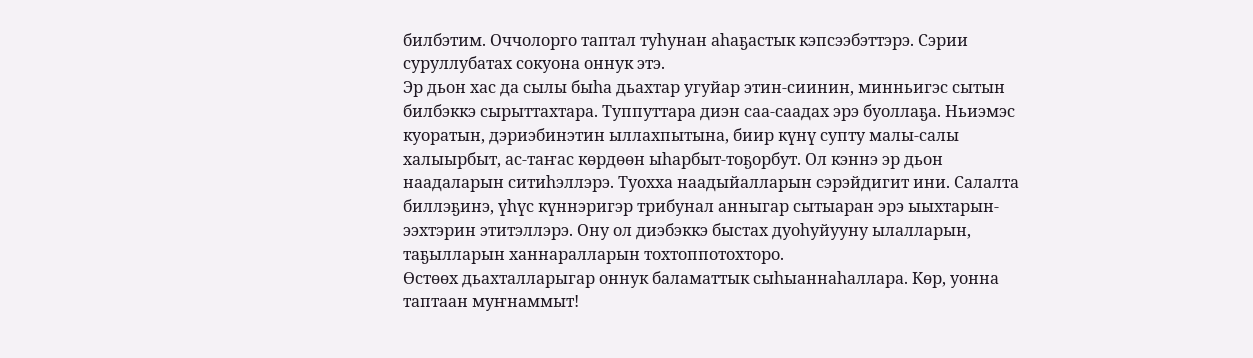билбэтим. Оччолорго таптал туһунан аһаҕастык кэпсээбэттэрэ. Сэрии суруллубатах сокуона оннук этэ.
Эр дьон хас да сылы быһа дьахтар угуйар этин-сиинин, минньигэс сытын билбэккэ сырыттахтара. Туппуттара диэн саа-саадах эрэ буоллаҕа. Ньиэмэс куоратын, дэриэбинэтин ыллахпытына, биир күнү супту малы-салы халыырбыт, ас-таҥас көрдөөн ыһарбыт-тоҕорбут. Ол кэннэ эр дьон наадаларын ситиһэллэрэ. Туохха наадыйалларын сэрэйдигит ини. Салалта биллэҕинэ, үһүс күннэригэр трибунал анныгар сытыаран эрэ ыыхтарын-ээхтэрин этитэллэрэ. Ону ол диэбэккэ быстах дуоһуйууну ылалларын, таҕылларын ханнаралларын тохтоппотохторо.
Өстөөх дьахталларыгар оннук баламаттык сыһыаннаһаллара. Көр, уонна таптаан муҥнаммыт!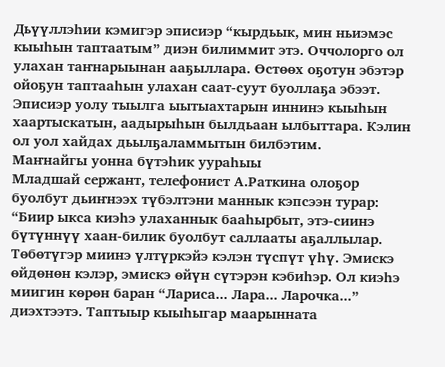Дьүүллэһии кэмигэр эписиэр “кырдьык, мин ньиэмэс кыыһын таптаатым” диэн билиммит этэ. Оччолорго ол улахан таҥнарыынан ааҕыллара. Өстөөх оҕотун эбэтэр ойоҕун таптааһын улахан саат-суут буоллаҕа эбээт.
Эписиэр уолу тыылга ыытыахтарын иннинэ кыыһын хаартыскатын, аадырыһын былдьаан ылбыттара. Кэлин ол уол хайдах дьылҕаламмытын билбэтим.
Маҥнайгы уонна бүтэһик уураһыы
Младшай сержант, телефонист А.Раткина олоҕор буолбут дьиҥнээх түбэлтэни маннык кэпсээн турар:
“Биир ыкса киэһэ улаханнык бааһырбыт, этэ-сиинэ бүтүннүү хаан-билик буолбут саллааты аҕаллылар. Төбөтүгэр миинэ үлтүркэйэ кэлэн түспүт үһү. Эмискэ өйдөнөн кэлэр, эмискэ өйүн сүтэрэн кэбиһэр. Ол киэһэ миигин көрөн баран “Лариса... Лара... Ларочка...” диэхтээтэ. Таптыыр кыыһыгар маарынната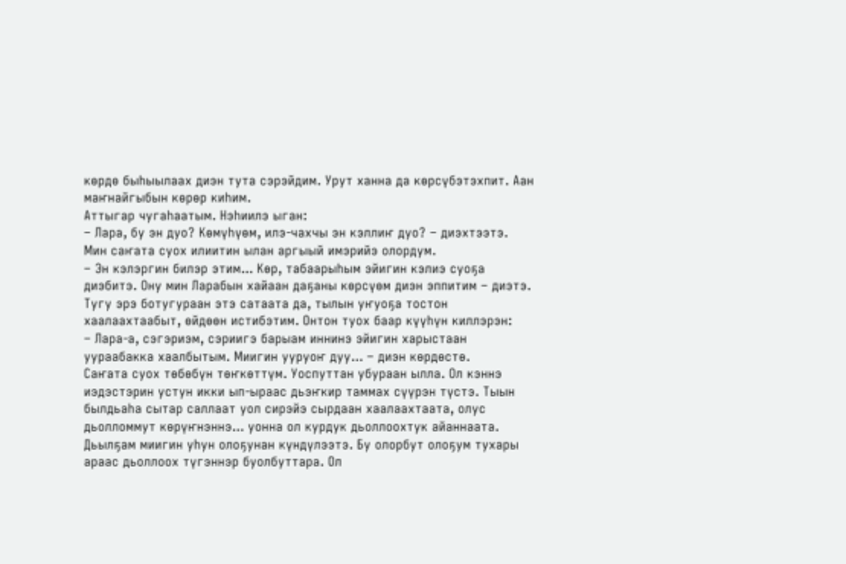көрдө быһыылаах диэн тута сэрэйдим. Урут ханна да көрсүбэтэхпит. Аан маҥнайгыбын көрөр киһим.
Аттыгар чугаһаатым. Нэһиилэ ыган:
– Лара, бу эн дуо? Көмүһүөм, илэ-чахчы эн кэллиҥ дуо? – диэхтээтэ.
Мин саҥата суох илиитин ылан аргыый имэрийэ олордум.
– Эн кэлэргин билэр этим... Көр, табаарыһым эйигин кэлиэ суоҕа диэбитэ. Ону мин Ларабын хайаан даҕаны көрсүөм диэн эппитим – диэтэ. Тугу эрэ ботугураан этэ сатаата да, тылын уҥуоҕа тостон хаалаахтаабыт, өйдөөн истибэтим. Онтон туох баар күүһүн киллэрэн:
– Лара-а, сэгэриэм, сэриигэ барыам иннинэ эйигин харыстаан уураабакка хаалбытым. Миигин ууруоҥ дуу... – диэн көрдөстө.
Саҥата суох төбөбүн төҥкөттүм. Уоспуттан убураан ылла. Ол кэннэ иэдэстэрин устун икки ып-ыраас дьэҥкир таммах сүүрэн түстэ. Тыын былдьаһа сытар саллаат уол сирэйэ сырдаан хаалаахтаата, олус дьолломмут көрүҥнэннэ... уонна ол курдук дьоллоохтук айаннаата.
Дьылҕам миигин уһун олоҕунан күндүлээтэ. Бу олорбут олоҕум тухары араас дьоллоох түгэннэр буолбуттара. Ол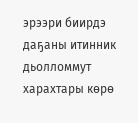эрээри биирдэ даҕаны итинник дьолломмут харахтары көрө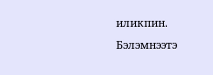иликпин.
Бэлэмнээтэ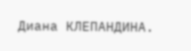Диана КЛЕПАНДИНА.